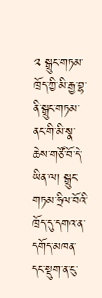༢ སྒྲུང་གཏམ་ཁྲོད་ཀྱི་མི་རྒྱ་བྷ་ནི་སྒྲུང་གཏམ་ནང་གི་མི་སྣ་ཆེས་གཙོ་བོ་དེ་ཡིན་ལ། སྒྲུང་གཏམ་ཧྲིལ་བོའི་ཁྲོད་དུ་དགའ་ན་དགོད་མཁན་དང་སྡུག་ན་ངུ་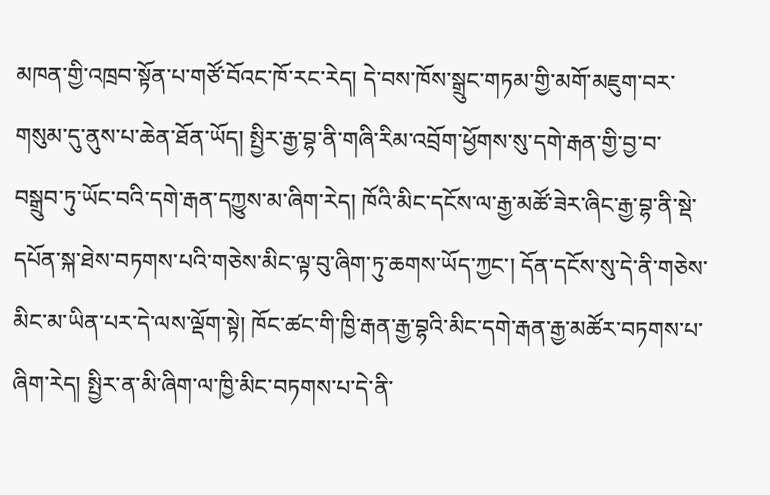མཁན་གྱི་འཁྲབ་སྟོན་པ་གཙོ་བོའང་ཁོ་རང་རེད། དེ་བས་ཁོས་སྒྲུང་གཏམ་གྱི་མགོ་མཇུག་བར་གསུམ་དུ་ནུས་པ་ཆེན་ཐོན་ཡོད། སྤྱིར་རྒྱ་བྷ་ནི་གཞི་རིམ་འབྲོག་ཕྱོགས་སུ་དགེ་རྒན་གྱི་བྱ་བ་བསྒྲུབ་ཏུ་ཡོང་བའི་དགེ་རྒན་དཀྱུས་མ་ཞིག་རེད། ཁོའི་མིང་དངོས་ལ་རྒྱ་མཚོ་ཟེར་ཞིང་རྒྱ་བྷ་ནི་སྡེ་དཔོན་སྐ་ཐེས་བཏགས་པའི་གཅེས་མིང་ལྟ་བུ་ཞིག་ཏུ་ཆགས་ཡོད་ཀྱང་། དོན་དངོས་སུ་དེ་ནི་གཅེས་མིང་མ་ཡིན་པར་དེ་ལས་ལྡོག་སྟེ། ཁོང་ཚང་གི་ཁྱི་རྒན་རྒྱ་བྷའི་མིང་དགེ་རྒན་རྒྱ་མཚོར་བཏགས་པ་ཞིག་རེད། སྤྱིར་ན་མི་ཞིག་ལ་ཁྱི་མིང་བཏགས་པ་དེ་ནི་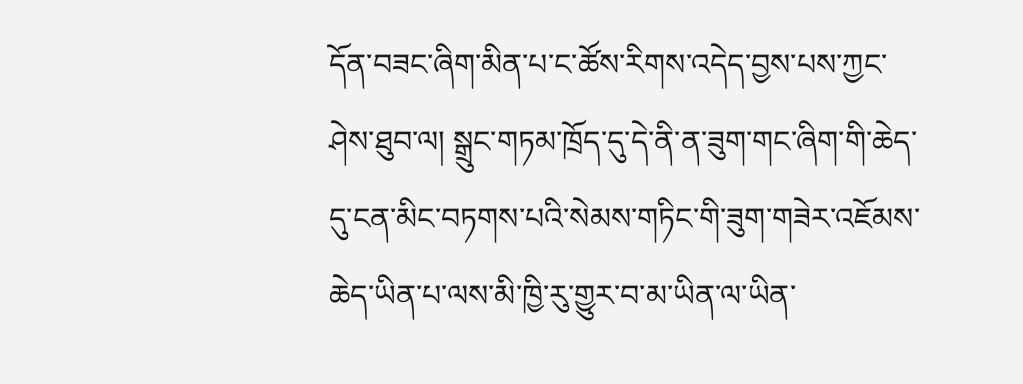དོན་བཟང་ཞིག་མིན་པ་ང་ཚོས་རིགས་འདེད་བྱས་པས་ཀྱང་ཤེས་ཐུབ་ལ། སྒྲུང་གཏམ་ཁྲོད་དུ་དེ་ནི་ན་ཟུག་གང་ཞིག་གི་ཆེད་དུ་ངན་མིང་བཏགས་པའི་སེམས་གཏིང་གི་ཟུག་གཟེར་འཇོམས་ཆེད་ཡིན་པ་ལས་མི་ཁྱི་རུ་གྱུར་བ་མ་ཡིན་ལ་ཡིན་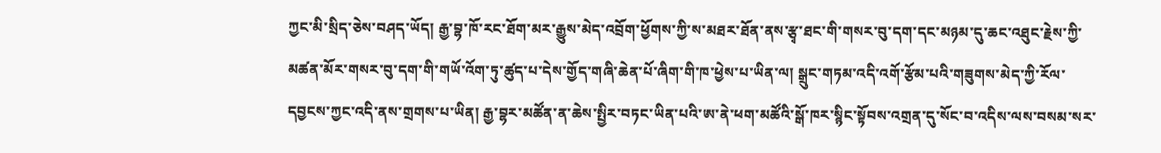ཀྱང་མི་སྲིད་ཅེས་བཤད་ཡོད། རྒྱ་བྷ་ཁོ་རང་ཐོག་མར་རྒྱུས་མེད་འབྲོག་ཕྱོགས་ཀྱི་ས་མཐར་ཐོན་ནས་རྩྭ་ཐང་གི་གསར་བུ་དག་དང་མཉམ་དུ་ཆང་འཐུང་རྗེས་ཀྱི་མཚན་མོར་གསར་བུ་དག་གི་གཡོ་འོག་ཏུ་ཚུད་པ་དེས་གྱོད་གཞི་ཆེན་པོ་ཞིག་གི་ཁ་ཕྱེས་པ་ཡིན་ལ། སྒྲུང་གཏམ་འདི་འགོ་རྩོམ་པའི་གཟུགས་མེད་ཀྱི་རོལ་དབྱངས་ཀྱང་འདི་ནས་གྲགས་པ་ཡིན། རྒྱ་བྷར་མཚོན་ན་ཆེས་སྤྱིར་བཏང་ཡིན་པའི་ཨ་ནེ་ཕག་མཚོའི་སྒོ་ཁར་སྙིང་སྟོབས་འགྲན་དུ་སོང་བ་འདིས་ལས་བསམ་སར་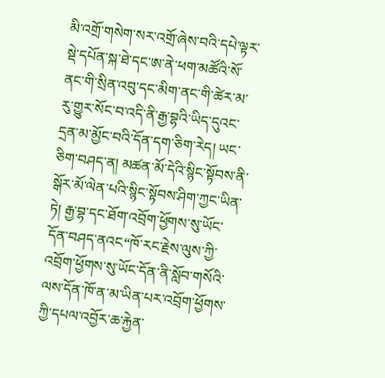མི་འགྲོ་གསེག་སར་འགྲོ་ཞེས་བའི་དཔེ་ལྟར་སྡེ་དཔོན་སྐ་ཐེ་དང་ཨ་ནེ་ཕག་མཚོའི་སོ་ནང་གི་སྲིན་འབུ་དང་མིག་ནང་གི་ཚེར་མ་རུ་གྱུར་སོང་བ་འདི་ནི་རྒྱ་བྷའི་ཡིད་དུའང་དྲན་མ་མྱོང་བའི་དོན་དག་ཅིག་རེད། ཡང་ཅིག་བཤད་ན། མཚན་མོ་དེའི་སྙིང་སྟོབས་ནི་སྒོར་མོ་ལེན་པའི་སྙིང་སྟོབས་ཤིག་ཀྱང་ཡིན་ཏེ། རྒྱ་བྷ་དང་ཐོག་འབྲོག་ཕྱོགས་སུ་ཡོང་དོན་བཤད་ནའང“ཁོ་རང་རྗེས་ལུས་ཀྱི་འབྲོག་ཕྱོགས་སུ་ཡོང་དོན་ནི་སློབ་གསོའི་ལས་དོན་ཁོ་ན་མ་ཡིན་པར་འབྲོག་ཕྱོགས་ཀྱི་དཔལ་འབྱོར་ཆ་རྐྱེན་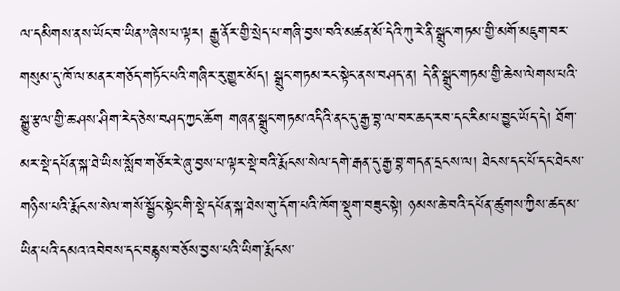ལ་དམིགས་ནས་ཡོང་བ་ཡིན”ཞེས་པ་ལྟར། རྒྱུ་ནོར་གྱི་སྲེད་པ་གཞི་བྱས་བའི་མཚན་མོ་དེའི་ཀུ་རེ་ནི་སྒྲུང་གཏམ་གྱི་མགོ་མཇུག་བར་གསུམ་དུ་ཁོ་ལ་མནར་གཅོད་གཏོང་པའི་གཞིར་རུ་གྱུར་མོད། སྒྲུང་གཏམ་རང་སྟེང་ནས་བཤད་ན། དེ་ནི་སྒྲུང་གཏམ་གྱི་ཆེས་ལེགས་པའི་སྒྱུ་རྩལ་གྱི་ཆ་ཤས་ཤིག་རེད་ཅེས་བཤད་ཀྱང་ཆོག གཞན་སྒྲུང་གཏམ་འདིའི་ནང་དུ་རྒྱ་བྷ་ལ་བར་ཆད་རབ་དང་རིམ་པ་བྱུང་ཡོད་དེ། ཐོག་མར་སྡེ་དཔོན་སྐ་ཐེ་ཡིས་སློབ་གཙོར་རེ་ཞུ་བྱས་པ་ལྟར་སྡེ་བའི་རྨོངས་སེལ་དགེ་རྒན་དུ་རྒྱ་བྷ་གདན་དྲངས་ལ། ཐེངས་དང་པོ་དང་ཐེངས་གཉིས་པའི་རྨོངས་སེལ་གསོ་སྦྱོང་སྟེང་གི་སྡེ་དཔོན་སྐ་ཐེས་གུ་དོག་པའི་ཁོག་སྡུག་བཟུང་སྟེ། ཉམས་ཆེ་བའི་དཔོན་ཚུགས་ཀྱིས་ཚད་མ་ཡིན་པའི་དམའ་འབེབས་དང་བརྙས་བཅོས་བྱས་པའི་ཡིག་རྨོངས་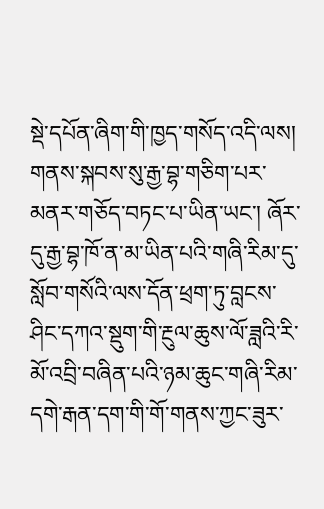སྡེ་དཔོན་ཞིག་གི་ཁྱད་གསོད་འདི་ལས། གནས་སྐབས་སུ་རྒྱ་བྷ་གཅིག་པར་མནར་གཅོད་བཏང་པ་ཡིན་ཡང་། ཞོར་དུ་རྒྱ་བྷ་ཁོ་ན་མ་ཡིན་པའི་གཞི་རིམ་དུ་སློབ་གསོའི་ལས་དོན་ཕྲག་ཏུ་བླངས་ཤིང་དཀའ་སྡུག་གི་རྔུལ་ཆུས་ལོ་ཟླའི་རི་མོ་འབྲི་བཞིན་པའི་ཉམ་ཆུང་གཞི་རིམ་དགེ་རྒན་དག་གི་གོ་གནས་ཀྱང་ཟུར་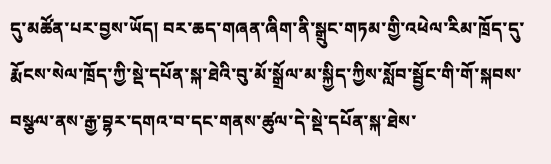དུ་མཚོན་པར་བྱས་ཡོད། བར་ཆད་གཞན་ཞིག་ནི་སྒྲུང་གཏམ་གྱི་འཕེལ་རིམ་ཁྲོད་དུ་རྨོངས་སེལ་ཁྲོད་ཀྱི་སྡེ་དཔོན་སྐ་ཐེའི་བུ་མོ་སྒྲོལ་མ་སྐྱིད་ཀྱིས་སློབ་སྦྱོང་གི་གོ་སྐབས་བསྩལ་ནས་རྒྱ་བྷར་དགའ་བ་དང་གནས་ཚུལ་དེ་སྡེ་དཔོན་སྐ་ཐེས་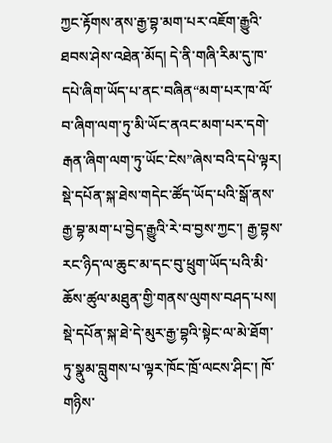ཀྱང་རྟོགས་ནས་རྒྱ་བྷ་མག་པར་འཇོག་རྒྱུའི་ཐབས་ཤེས་འཐེན་མོད། དེ་ནི་གཞི་རིམ་དུ་ཁ་དཔེ་ཞིག་ཡོད་པ་ནང་བཞིན“མག་པར་ཁ་ལོ་བ་ཞིག་ལག་ཏུ་མི་ཡོང་ནའང་མག་པར་དགེ་རྒན་ཞིག་ལག་ཏུ་ཡོང་ངེས”ཞེས་བའི་དཔེ་ལྟར། སྡེ་དཔོན་སྐ་ཐེས་གདེང་ཚོད་ཡོད་པའི་སྒོ་ནས་རྒྱ་བྷ་མག་པ་བྱེད་རྒྱུའི་རེ་བ་བྱས་ཀྱང་། རྒྱ་བྷས་རང་ཉིད་ལ་ཆུང་མ་དང་བུ་ཕྲུག་ཡོད་པའི་མི་ཆོས་ཚུལ་མཐུན་གྱི་གནས་ལུགས་བཤད་པས། སྡེ་དཔོན་སྐ་ཐེ་དེ་མུར་རྒྱ་བྷའི་སྟེང་ལ་མེ་ཐོག་ཏུ་སྣུམ་བླུགས་པ་ལྟར་ཁོང་ཁྲོ་ལངས་ཤིང་། ཁོ་གཉིས་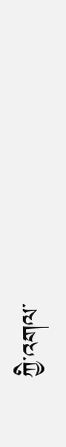ཀྱི་འགལ་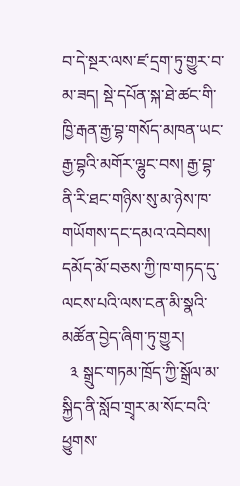བ་དེ་སྔར་ལས་ཛ་དྲག་ཏུ་གྱུར་བ་མ་ཟད། སྡེ་དཔོན་སྐ་ཐེ་ཚང་གི་ཁྱི་རྒན་རྒྱ་བྷ་གསོད་མཁན་ཡང་རྒྱ་བྷའི་མགོར་ལྷུང་བས། རྒྱ་བྷ་ནི་རི་ཐང་གཉིས་སུ་མ་ཉེས་ཁ་གཡོགས་དང་དམའ་འབེབས། དམོད་མོ་བཅས་ཀྱི་ཁ་གཏད་དུ་ལངས་པའི་ལས་ངན་མི་སྣའི་མཚོན་བྱེད་ཞིག་ཏུ་གྱུར།
  ༣ སྒྲུང་གཏམ་ཁྲོད་ཀྱི་སྒྲོལ་མ་སྐྱིད་ནི་སློབ་གྲྭར་མ་སོང་བའི་ཕྱུགས་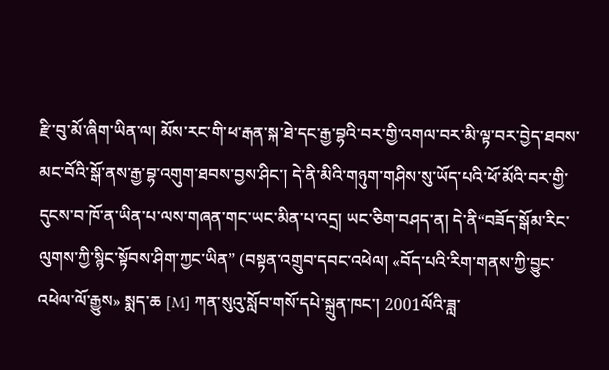རྫི་བུ་མོ་ཞིག་ཡིན་ལ། མོས་རང་གི་ཕ་རྒན་སྐ་ཐེ་དང་རྒྱ་བྷའི་བར་གྱི་འགལ་བར་མི་ལྟ་བར་བྱེད་ཐབས་མང་བོའི་སྒོ་ནས་རྒྱ་བྷ་འགུག་ཐབས་བྱས་ཤིང་། དེ་ནི་མིའི་གཉུག་གཤིས་སུ་ཡོད་པའི་ཕོ་མོའི་བར་གྱི་དུངས་བ་ཁོ་ན་ཡིན་པ་ལས་གཞན་གང་ཡང་མིན་པ་འདྲ། ཡང་ཅིག་བཤད་ན། དེ་ནི“བཟོད་སྒོམ་རིང་ལུགས་ཀྱི་སྙིང་སྟོབས་ཤིག་ཀྱང་ཡིན” (བསྟན་འགྲུབ་དབང་འཕེལ། «བོད་པའི་རིག་གནས་ཀྱི་བྱུང་འཕེལ་ལོ་རྒྱུས» སྨད་ཆ [M] ཀན་སུའུ་སློབ་གསོ་དཔེ་སྐྲུན་ཁང་། 2001ལོའི་ཟླ་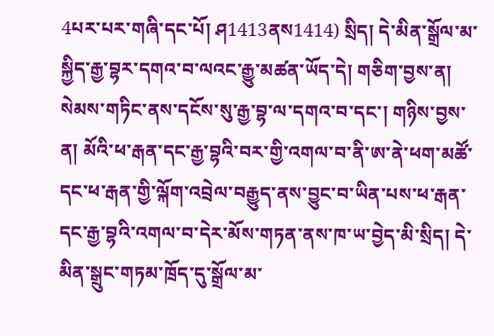4པར་པར་གཞི་དང་པོ། ཤ1413ནས1414) སྲིད། དེ་མིན་སྒྲོལ་མ་སྐྱིད་རྒྱ་བྷར་དགའ་བ་ལའང་རྒྱུ་མཚན་ཡོད་དེ། གཅིག་བྱས་ན། སེམས་གཏིང་ནས་དངོས་སུ་རྒྱ་བྷ་ལ་དགའ་བ་དང་། གཉིས་བྱས་ན། མོའི་ཕ་རྒན་དང་རྒྱ་བྷའི་བར་གྱི་འགལ་བ་ནི་ཨ་ནེ་ཕག་མཚོ་དང་ཕ་རྒན་གྱི་ལྐོག་འབྲེལ་བརྒྱུད་ནས་བྱུང་བ་ཡིན་པས་ཕ་རྒན་དང་རྒྱ་བྷའི་འགལ་བ་དེར་མོས་གཏན་ནས་ཁ་ཡ་བྱེད་མི་སྲིད། དེ་མིན་སྒྲུང་གཏམ་ཁྲོད་དུ་སྒྲོལ་མ་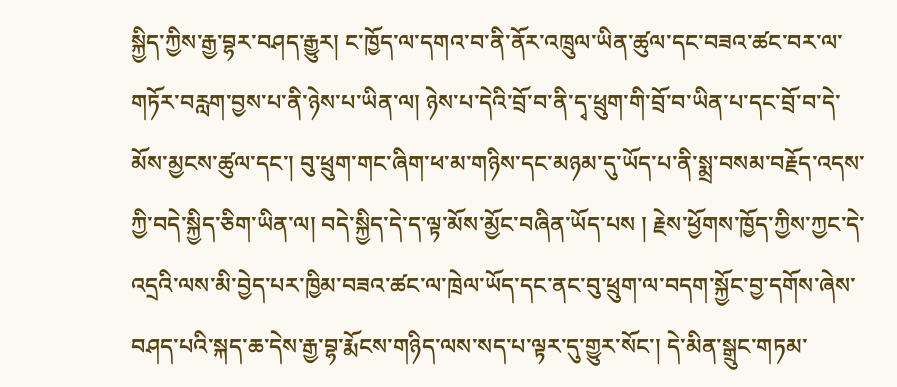སྐྱིད་ཀྱིས་རྒྱ་བྷར་བཤད་རྒྱུར། ང་ཁྱོད་ལ་དགའ་བ་ནི་ནོར་འཁྲུལ་ཡིན་ཚུལ་དང་བཟའ་ཚང་བར་ལ་གཏོར་བརླག་བྱས་པ་ནི་ཉེས་པ་ཡིན་ལ། ཉེས་པ་དེའི་བྲོ་བ་ནི་དྭ་ཕྲུག་གི་བྲོ་བ་ཡིན་པ་དང་བྲོ་བ་དེ་མོས་མྱངས་ཚུལ་དང་། བུ་ཕྲུག་གང་ཞིག་ཕ་མ་གཉིས་དང་མཉམ་དུ་ཡོད་པ་ནི་སྨྲ་བསམ་བརྗོད་འདས་ཀྱི་བདེ་སྐྱིད་ཅིག་ཡིན་ལ། བདེ་སྐྱིད་དེ་ད་ལྟ་མོས་མྱོང་བཞིན་ཡོད་པས ། རྗེས་ཕྱོགས་ཁྱོད་ཀྱིས་ཀྱང་དེ་འདྲའི་ལས་མི་བྱེད་པར་ཁྱིམ་བཟའ་ཚང་ལ་ཁྲེལ་ཡོད་དང་ནང་བུ་ཕྲུག་ལ་བདག་སྐྱོང་བྱ་དགོས་ཞེས་བཤད་པའི་སྐད་ཆ་དེས་རྒྱ་བྷ་རྨོངས་གཉིད་ལས་སད་པ་ལྟར་དུ་གྱུར་སོང་། དེ་མིན་སྒྲུང་གཏམ་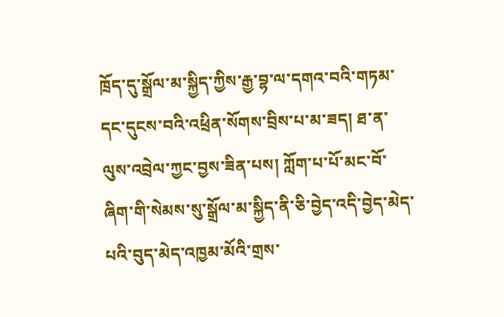ཁྲོད་དུ་སྒྲོལ་མ་སྐྱིད་ཀྱིས་རྒྱ་བྷ་ལ་དགའ་བའི་གཏམ་དང་དུངས་བའི་འཕྲིན་སོགས་བྲིས་པ་མ་ཟད། ཐ་ན་ལུས་འབྲེལ་ཀྱང་བྱས་ཟིན་པས། ཀློག་པ་པོ་མང་བོ་ཞིག་གི་སེམས་སུ་སྒྲོལ་མ་སྐྱིད་ནི་ཅི་བྱེད་འདི་བྱེད་མེད་པའི་བུད་མེད་འཁྱམ་མོའི་གྲས་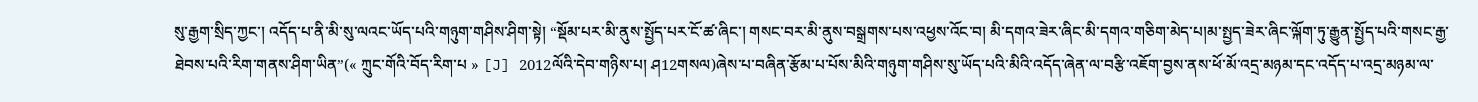སུ་རྒྱག་སྲིད་ཀྱང་། འདོད་པ་ནི་མི་སུ་ལའང་ཡོད་པའི་གཉུག་གཤིས་ཤིག་སྟེ། “སྡོམ་པར་མི་ནུས་སྤྱོད་པར་ངོ་ཚ་ཞིང་། གསང་བར་མི་ནུས་བསྒྲགས་པས་འཕྱས་འོང་བ། མི་དགའ་ཟེར་ཞིང་མི་དགའ་གཅིག་མེད་པ།མ་སྤྱད་ཟེར་ཞིང་ལྐོག་ཏུ་རྒྱུན་སྤྱོད་པའི་གསང་རྒྱ་ཐེབས་པའི་རིག་གནས་ཤིག་ཡིན”(« ཀྲུང་གོའི་བོད་རིག་པ » [J] 2012ལོའི་དེབ་གཉིས་པ། ཤ12གསལ)ཞེས་པ་བཞིན་རྩོམ་པ་པོས་མིའི་གཉུག་གཤིས་སུ་ཡོད་པའི་མིའི་འདོད་ཞེན་ལ་བརྩི་འཇོག་བྱས་ནས་ཕོ་མོ་འདྲ་མཉམ་དང་འདོད་པ་འདྲ་མཉམ་ལ་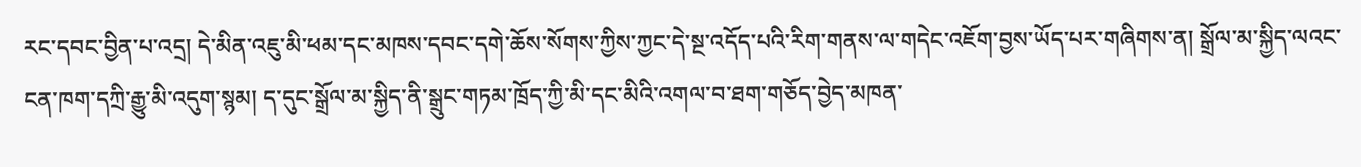རང་དབང་བྱིན་པ་འདྲ། དེ་མིན་འཇུ་མི་ཕམ་དང་མཁས་དབང་དགེ་ཆོས་སོགས་ཀྱིས་ཀྱང་དེ་སྔ་འདོད་པའི་རིག་གནས་ལ་གདེང་འཇོག་བྱས་ཡོད་པར་གཞིགས་ན། སྒྲོལ་མ་སྐྱིད་ལའང་ངན་ཁག་དཀྲི་རྒྱུ་མི་འདུག་སྙམ། ད་དུང་སྒྲོལ་མ་སྐྱིད་ནི་སྒྲུང་གཏམ་ཁྲོད་ཀྱི་མི་དང་མིའི་འགལ་བ་ཐག་གཅོད་བྱེད་མཁན་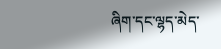ཞིག་དང་ལྷད་མེད་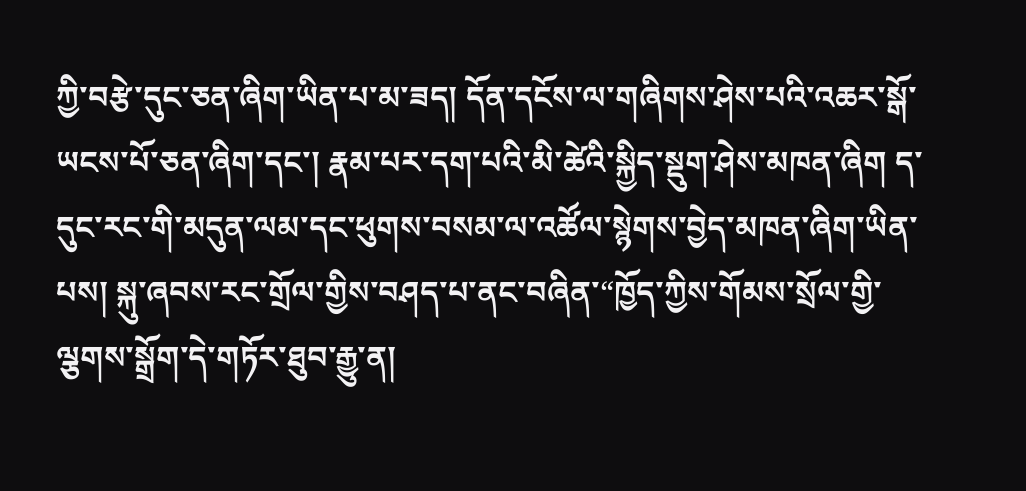ཀྱི་བརྩེ་དུང་ཅན་ཞིག་ཡིན་པ་མ་ཟད། དོན་དངོས་ལ་གཞིགས་ཤེས་པའི་འཆར་སྒོ་ཡངས་པོ་ཅན་ཞིག་དང་། རྣམ་པར་དག་པའི་མི་ཚེའི་སྐྱིད་སྡུག་ཤེས་མཁན་ཞིག ད་དུང་རང་གི་མདུན་ལམ་དང་ཕུགས་བསམ་ལ་འཚོལ་སྙེགས་བྱེད་མཁན་ཞིག་ཡིན་པས། སྐུ་ཞབས་རང་གྲོལ་གྱིས་བཤད་པ་ནང་བཞིན་“ཁྱོད་ཀྱིས་གོམས་སྲོལ་གྱི་ལྕགས་སྒྲོག་དེ་གཏོར་ཐུབ་རྒྱུ་ན།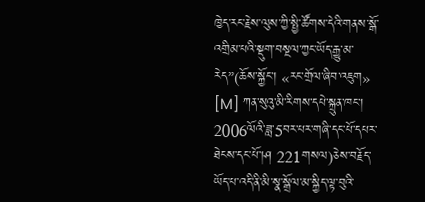ཁྱེད་རང་རྗེས་ལུས་ཀྱི་སྤྱི་ཚོགས་དེའི་གནས་སྒོ་འགྲིམ་པའི་སྡུག་བསྔལ་ཀྱང་ཡོད་རྒྱུ་མ་རེད”(ཆོས་སྐྱོང་། «རང་གྲོལ་ཞིབ་འཇུག» [M] ཀན་སུའུ་མི་རིགས་དཔེ་སྐྲུན་ཁང་། 2006ལོའི་ཟླ་5བར་པར་གཞི་དང་པོ་དཔར་ཐེངས་དང་པོ་།ཤ 221གསལ)ཅེས་བརྗོད་ཡོད་པ་འདི་ནི་མི་སྣ་སྒྲོལ་མ་སྐྱིད་ལྟ་བུའི་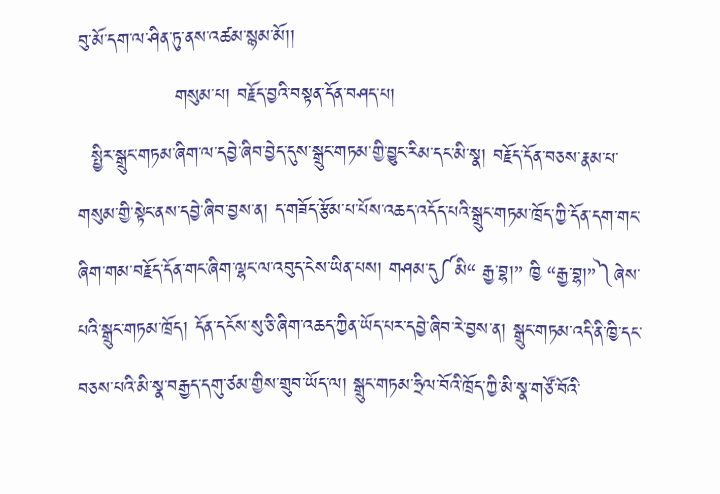བུ་མོ་དག་ལ་ཤིན་ཏུ་ནས་འཚམ་སྙམ་མོ།།
               གསུམ་པ། བརྗོད་བྱའི་བསྟན་དོན་བཤད་པ།
  སྤྱིར་སྒྲུང་གཏམ་ཞིག་ལ་དབྱེ་ཞིབ་བྱེད་དུས་སྒྲུང་གཏམ་གྱི་བྱུང་རིམ་དང་མི་སྣ། བརྗོད་དོན་བཅས་རྣམ་པ་གསུམ་གྱི་སྟེང་ནས་དབྱེ་ཞིབ་བྱས་ན། ད་གཟོད་རྩོམ་པ་པོས་འཆད་འདོད་པའི་སྒྲུང་གཏམ་ཁྲོད་ཀྱི་དོན་དག་གང་ཞིག་གམ་བརྗོད་དོན་གང་ཞིག་ལྷང་ལ་འབུད་ངེས་ཡིན་པས། གཤམ་དུ༼མི“ རྒྱ་བྷ།” ཁྱི “རྒྱ་བྷ།”༽ཞེས་པའི་སྒྲུང་གཏམ་ཁྲོད། དོན་དངོས་སུ་ཅི་ཞིག་འཆད་ཀྱིན་ཡོད་པར་དབྱེ་ཞིབ་རེ་བྱས་ན། སྒྲུང་གཏམ་འདི་ནི་ཁྱི་དང་བཅས་པའི་མི་སྣ་བརྒྱད་དགུ་ཙམ་གྱིས་གྲུབ་ཡོད་ལ། སྒྲུང་གཏམ་ཧྲིལ་བོའི་ཁྲོད་ཀྱི་མི་སྣ་གཙོ་བོའི་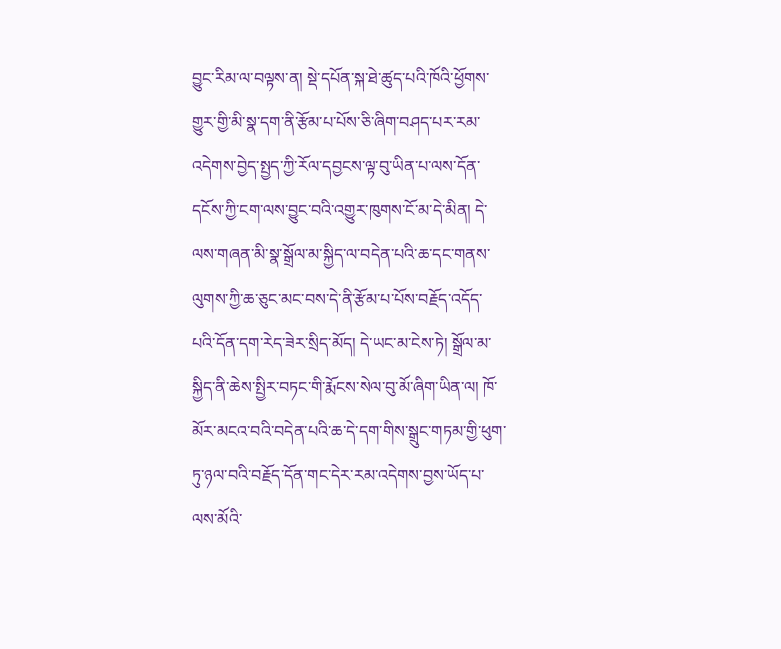བྱུང་རིམ་ལ་བལྟས་ན། སྡེ་དཔོན་སྐ་ཐེ་ཚུད་པའི་ཁོའི་ཕྱོགས་གྱུར་གྱི་མི་སྣ་དག་ནི་རྩོམ་པ་པོས་ཅི་ཞིག་བཤད་པར་རམ་འདེགས་བྱེད་སྤྱད་ཀྱི་རོལ་དབྱངས་ལྟ་བུ་ཡིན་པ་ལས་དོན་དངོས་ཀྱི་ངག་ལས་བྱུང་བའི་འགྱུར་ཁུགས་ངོ་མ་དེ་མིན། དེ་ལས་གཞན་མི་སྣ་སྒྲོལ་མ་སྐྱིད་ལ་བདེན་པའི་ཆ་དང་གནས་ལུགས་ཀྱི་ཆ་ཅུང་མང་བས་དེ་ནི་རྩོམ་པ་པོས་བརྗོད་འདོད་པའི་དོན་དག་རེད་ཟེར་སྲིད་མོད། དེ་ཡང་མ་ངེས་ཏེ། སྒྲོལ་མ་སྐྱིད་ནི་ཆེས་སྤྱིར་བཏང་གི་རྨོངས་སེལ་བུ་མོ་ཞིག་ཡིན་ལ། ཁོ་མོར་མངའ་བའི་བདེན་པའི་ཆ་དེ་དག་གིས་སྒྲུང་གཏམ་གྱི་ཕུག་ཏུ་ཉལ་བའི་བརྗོད་དོན་གང་དེར་རམ་འདེགས་བྱས་ཡོད་པ་ལས་མོའི་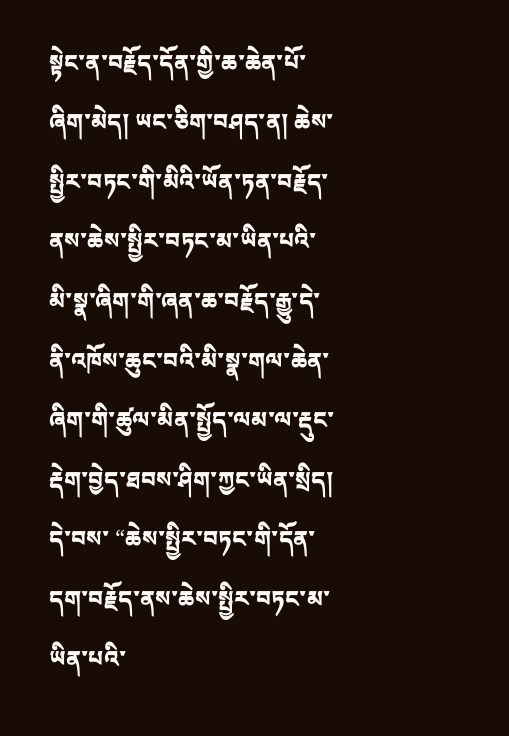སྟེང་ན་བརྗོད་དོན་གྱི་ཆ་ཆེན་པོ་ཞིག་མེད། ཡང་ཅིག་བཤད་ན། ཆེས་སྤྱིར་བཏང་གི་མིའི་ཡོན་ཏན་བརྗོད་ནས་ཆེས་སྤྱིར་བཏང་མ་ཡིན་པའི་མི་སྣ་ཞིག་གི་ཞན་ཆ་བརྗོད་རྒྱུ་དེ་ནི་འཁོས་ཆུང་བའི་མི་སྣ་གལ་ཆེན་ཞིག་གི་ཚུལ་མིན་སྤྱོད་ལམ་ལ་རྡུང་རྡེག་བྱེད་ཐབས་ཤིག་ཀྱང་ཡིན་སྲིད། དེ་བས་ “ཆེས་སྤྱིར་བཏང་གི་དོན་དག་བརྗོད་ནས་ཆེས་སྤྱིར་བཏང་མ་ཡིན་པའི་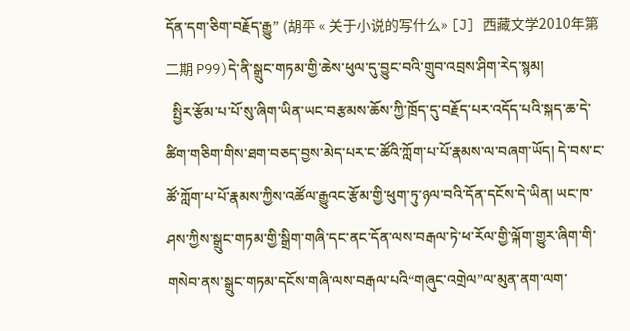དོན་དག་ཅིག་བརྗོད་རྒྱུ” (胡平 « 关于小说的写什么» [J] 西藏文学2010年第二期 P99)དེ་ནི་སྒྲུང་གཏམ་གྱི་ཆེས་ཕུལ་དུ་བྱུང་བའི་གྲུབ་འབྲས་ཤིག་རེད་སྙམ།
  སྤྱིར་རྩོམ་པ་པོ་སུ་ཞིག་ཡིན་ཡང་བརྩམས་ཆོས་ཀྱི་ཁྲོད་དུ་བརྗོད་པར་འདོད་པའི་སྐད་ཆ་དེ་ཚིག་གཅིག་གིས་ཐག་བཅད་བྱས་མེད་པར་ང་ཚོའི་ཀློག་པ་པོ་རྣམས་ལ་བཞག་ཡོད། དེ་བས་ང་ཚོ་ཀློག་པ་པོ་རྣམས་ཀྱིས་འཚོལ་རྒྱུའང་རྩོམ་གྱི་ཕུག་ཏུ་ཉལ་བའི་དོན་དངོས་དེ་ཡིན། ཡང་ཁ་ཤས་ཀྱིས་སྒྲུང་གཏམ་གྱི་སྒྲིག་གཞི་དང་ནང་དོན་ལས་བརྒལ་ཏེ་ཕ་རོལ་གྱི་ལྐོག་གྱུར་ཞིག་གི་གསེབ་ནས་སྒྲུང་གཏམ་དངོས་གཞི་ལས་བརྒལ་པའི“གཞུང་འགྲེལ”ལ་མུན་ནག་ལག་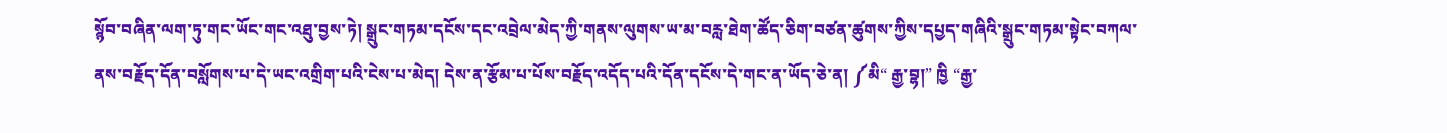སྙོབ་བཞིན་ལག་ཏུ་གང་ཡོང་གང་འཐུ་བྱས་ཏེ། སྒྲུང་གཏམ་དངོས་དང་འབྲེལ་མེད་ཀྱི་གནས་ལུགས་ཡ་མ་བརླ་ཐེག་ཚོད་ཅིག་བཙན་ཚུགས་ཀྱིས་དཔྱད་གཞིའི་སྒྲུང་གཏམ་སྟེང་བཀལ་ནས་བརྗོད་དོན་བསློགས་པ་དེ་ཡང་འགྲིག་པའི་ངེས་པ་མེད། དེས་ན་རྩོམ་པ་པོས་བརྗོད་འདོད་པའི་དོན་དངོས་དེ་གང་ན་ཡོད་ཅེ་ན། ༼མི“ རྒྱ་བྷ།” ཁྱི “རྒྱ་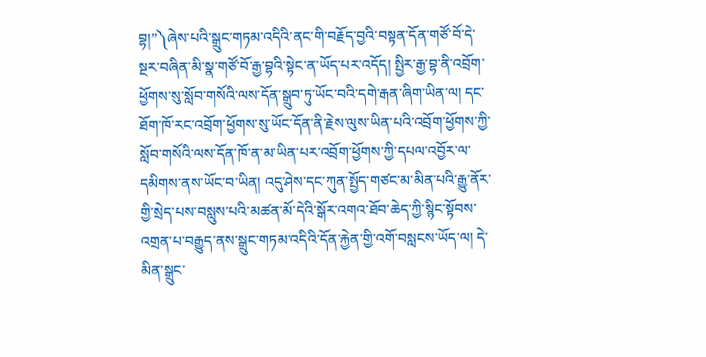བྷ།”༽ཞེས་པའི་སྒྲུང་གཏམ་འདིའི་ནང་གི་བརྗོད་བྱའི་བསྟན་དོན་གཙོ་བོ་དེ་སྔར་བཞིན་མི་སྣ་གཙོ་བོ་རྒྱ་བྷའི་སྟེང་ན་ཡོད་པར་འདོད། སྤྱིར་རྒྱ་བྷ་ནི་འབྲོག་ཕྱོགས་སུ་སློབ་གསོའི་ལས་དོན་སྒྲུབ་ཏུ་ཡོང་བའི་དགེ་རྒན་ཞིག་ཡིན་ལ། དང་ཐོག་ཁོ་རང་འབྲོག་ཕྱོགས་སུ་ཡོང་དོན་ནི་རྗེས་ལུས་ཡིན་པའི་འབྲོག་ཕྱོགས་ཀྱི་སློབ་གསོའི་ལས་དོན་ཁོ་ན་མ་ཡིན་པར་འབྲོག་ཕྱོགས་ཀྱི་དཔལ་འབྱོར་ལ་དམིགས་ནས་ཡོང་བ་ཡིན། འདུ་ཤེས་དང་ཀུན་སྤྱོད་གཙང་མ་མིན་པའི་རྒྱུ་ནོར་གྱི་སྲེད་པས་བསླུས་པའི་མཚན་མོ་དེའི་སྒོར་འགའ་ཐོབ་ཆེད་ཀྱི་སྙིང་སྟོབས་འགྲན་པ་བརྒྱུད་ནས་སྒྲུང་གཏམ་འདིའི་དོན་རྐྱེན་གྱི་འགོ་བསླངས་ཡོད་ལ། དེ་མིན་སྒྲུང་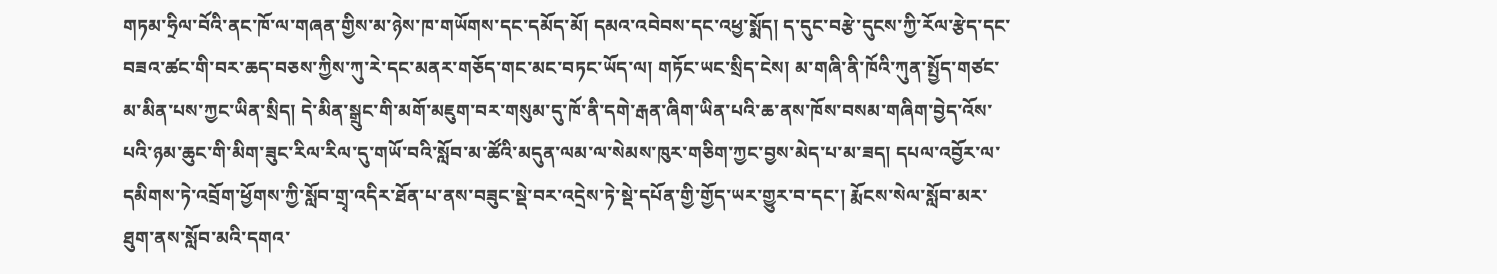གཏམ་ཧྲིལ་བོའི་ནང་ཁོ་ལ་གཞན་གྱིས་མ་ཉེས་ཁ་གཡོགས་དང་དམོད་མོ། དམའ་འབེབས་དང་འཕྱ་སྨོད། ད་དུང་བརྩེ་དུངས་ཀྱི་རོལ་རྩེད་དང་བཟའ་ཚང་གི་བར་ཆད་བཅས་ཀྱིས་ཀུ་རེ་དང་མནར་གཅོད་གང་མང་བཏང་ཡོད་ལ། གཏོང་ཡང་སྲིད་ངེས། མ་གཞི་ནི་ཁོའི་ཀུན་སྤྱོད་གཙང་མ་མིན་པས་ཀྱང་ཡིན་སྲིད། དེ་མིན་སྒྲུང་གི་མགོ་མཇུག་བར་གསུམ་དུ་ཁོ་ནི་དགེ་རྒན་ཞིག་ཡིན་པའི་ཆ་ནས་ཁོས་བསམ་གཞིག་བྱེད་འོས་པའི་ཉམ་ཆུང་གི་མིག་ཟུང་རིལ་རིལ་དུ་གཡོ་བའི་སློབ་མ་ཚོའི་མདུན་ལམ་ལ་སེམས་ཁུར་གཅིག་ཀྱང་བྱས་མེད་པ་མ་ཟད། དཔལ་འབྱོར་ལ་དམིགས་ཏེ་འབྲོག་ཕྱོགས་ཀྱི་སློབ་གྲྭ་འདིར་ཐོན་པ་ནས་བཟུང་སྡེ་བར་འདྲེས་ཏེ་སྡེ་དཔོན་གྱི་གྱོད་ཡར་གྱུར་བ་དང་། རྨོངས་སེལ་སློབ་མར་ཐུག་ནས་སློབ་མའི་དགའ་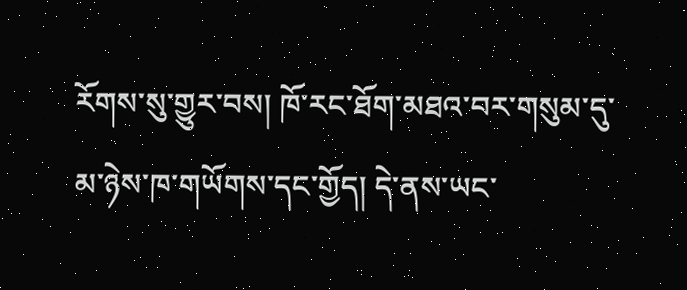རོགས་སུ་གྱུར་བས། ཁོ་རང་ཐོག་མཐའ་བར་གསུམ་དུ་མ་ཉེས་ཁ་གཡོགས་དང་གྱོད། དེ་ནས་ཡང་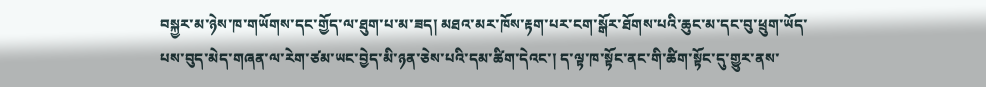བསྐྱར་མ་ཉེས་ཁ་གཡོགས་དང་གྱོད་ལ་ཐུག་པ་མ་ཟད། མཐའ་མར་ཁོས་རྟག་པར་ངག་སྒོར་ཐོགས་པའི་ཆུང་མ་དང་བུ་ཕྲུག་ཡོད་པས་བུད་མེད་གཞན་ལ་རེག་ཙམ་ཡང་བྱེད་མི་ཉན་ཅེས་པའི་དམ་ཚིག་དེའང་། ད་ལྟ་ཁ་སྟོང་ནང་གི་ཚིག་སྟོང་དུ་གྱུར་ནས་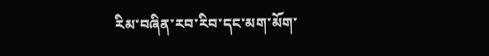རིམ་བཞིན་རབ་རིབ་དང་མག་མོག་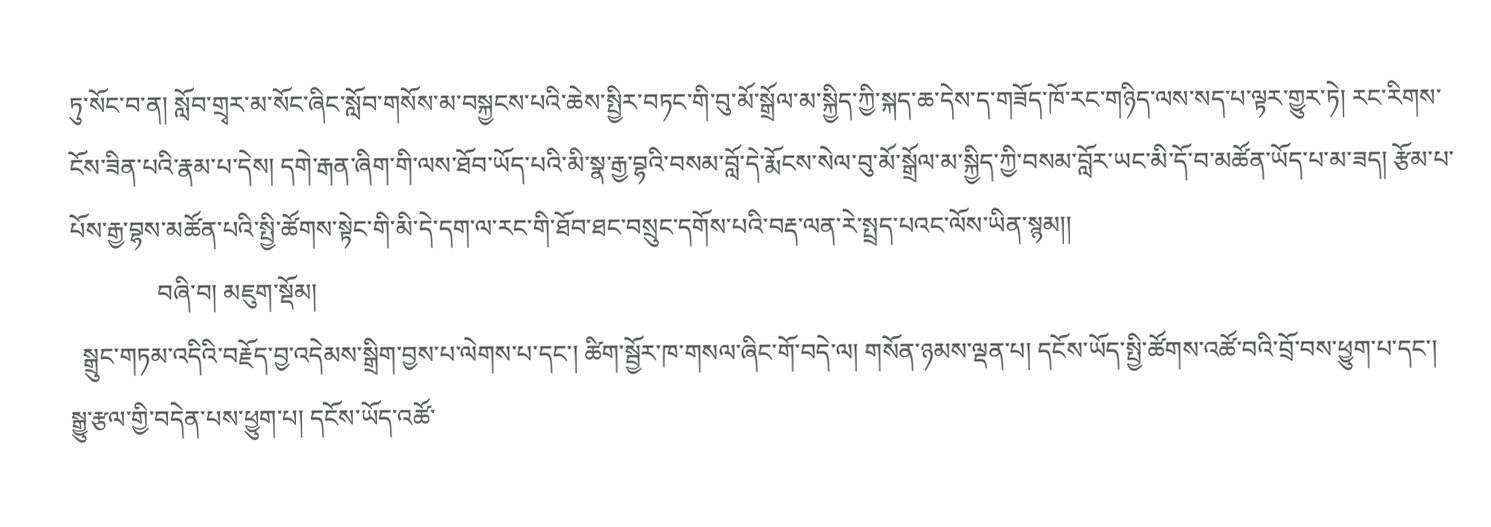ཏུ་སོང་བ་ན། སློབ་གྲྭར་མ་སོང་ཞིང་སློབ་གསོས་མ་བསྐྱངས་པའི་ཆེས་སྤྱིར་བཏང་གི་བུ་མོ་སྒྲོལ་མ་སྐྱིད་ཀྱི་སྐད་ཆ་དེས་ད་གཟོད་ཁོ་རང་གཉིད་ལས་སད་པ་ལྟར་གྱུར་ཏེ། རང་རིགས་ངོས་ཟིན་པའི་རྣམ་པ་དེས། དགེ་རྒན་ཞིག་གི་ལས་ཐོབ་ཡོད་པའི་མི་སྣ་རྒྱ་བྷའི་བསམ་བློ་དེ་རྨོངས་སེལ་བུ་མོ་སྒྲོལ་མ་སྐྱིད་ཀྱི་བསམ་བློར་ཡང་མི་དོ་བ་མཚོན་ཡོད་པ་མ་ཟད། རྩོམ་པ་པོས་རྒྱ་བྷས་མཚོན་པའི་སྤྱི་ཚོགས་སྟེང་གི་མི་དེ་དག་ལ་རང་གི་ཐོབ་ཐང་བསྲུང་དགོས་པའི་བརྡ་ལན་རེ་སྤྲད་པའང་ལོས་ཡིན་སྙམ།།
              བཞི་བ། མཇུག་སྡོམ།
  སྒྲུང་གཏམ་འདིའི་བརྗོད་བྱ་འདེམས་སྒྲིག་བྱས་པ་ལེགས་པ་དང་། ཚིག་སྦྱོར་ཁ་གསལ་ཞིང་གོ་བདེ་ལ། གསོན་ཉམས་ལྡན་པ། དངོས་ཡོད་སྤྱི་ཚོགས་འཚོ་བའི་བྲོ་བས་ཕྱུག་པ་དང་། སྒྱུ་རྩལ་གྱི་བདེན་པས་ཕྱུག་པ། དངོས་ཡོད་འཚོ་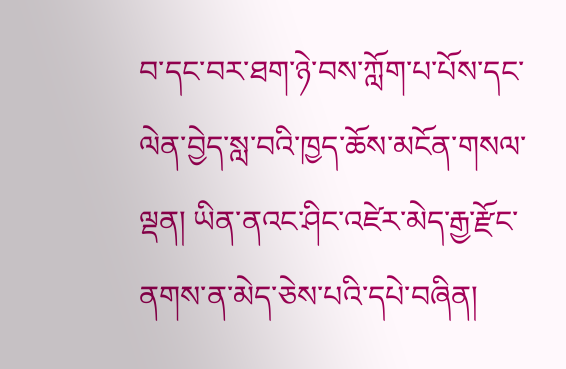བ་དང་བར་ཐག་ཉེ་བས་ཀློག་པ་པོས་དང་ལེན་བྱེད་སླ་བའི་ཁྱད་ཆོས་མངོན་གསལ་ལྡན། ཡིན་ནའང་ཤིང་འཛེར་མེད་རྒྱ་རྫོང་ནགས་ན་མེད་ཅེས་པའི་དཔེ་བཞིན།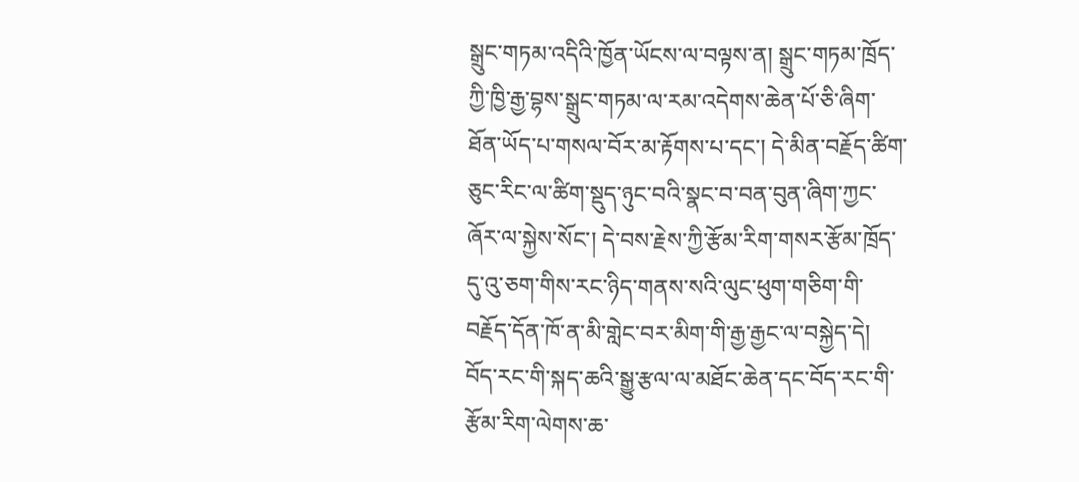སྒྲུང་གཏམ་འདིའི་ཁྱོན་ཡོངས་ལ་བལྟས་ན། སྒྲུང་གཏམ་ཁྲོད་ཀྱི་ཁྱི་རྒྱ་བྷས་སྒྲུང་གཏམ་ལ་རམ་འདེགས་ཆེན་པོ་ཅི་ཞིག་ཐོན་ཡོད་པ་གསལ་བོར་མ་རྟོགས་པ་དང་། དེ་མིན་བརྗོད་ཚིག་ཅུང་རིང་ལ་ཚིག་སྡུད་ཉུང་བའི་སྣང་བ་བན་བུན་ཞིག་ཀྱང་ཞོར་ལ་སྐྱེས་སོང་། དེ་བས་རྗེས་ཀྱི་རྩོམ་རིག་གསར་རྩོམ་ཁྲོད་དུ་འུ་ཅག་གིས་རང་ཉིད་གནས་སའི་ལུང་ཕུག་གཅིག་གི་བརྗོད་དོན་ཁོ་ན་མི་གླེང་བར་མིག་གི་རྒྱ་རྒྱང་ལ་བསྐྱེད་དེ། བོད་རང་གི་སྐད་ཆའི་སྒྱུ་རྩལ་ལ་མཐོང་ཆེན་དང་བོད་རང་གི་རྩོམ་རིག་ལེགས་ཆ་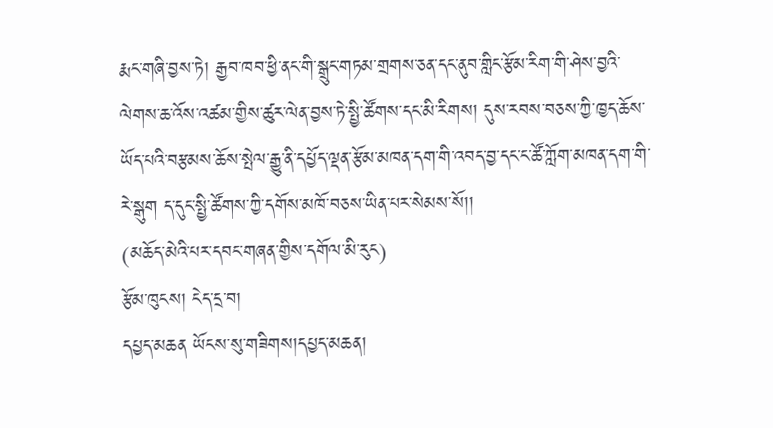རྨང་གཞི་བྱས་ཏེ། རྒྱབ་ཁབ་ཕྱི་ནང་གི་སྒྲུང་གཏམ་གྲགས་ཅན་དང་ནུབ་གླིང་རྩོམ་རིག་གི་ཤེས་བྱའི་ལེགས་ཆ་འོས་འཚམ་གྱིས་ཚུར་ལེན་བྱས་ཏེ་སྤྱི་ཚོགས་དང་མི་རིགས། དུས་རབས་བཅས་ཀྱི་ཁྱད་ཆོས་ཡོད་པའི་བརྩམས་ཆོས་སྤེལ་རྒྱུ་ནི་དཔྱོད་ལྡན་རྩོམ་མཁན་དག་གི་འབད་བྱ་དང་ང་ཚོ་ཀློག་མཁན་དག་གི་རེ་སྒུག ད་དུང་སྤྱི་ཚོགས་ཀྱི་དགོས་མཁོ་བཅས་ཡིན་པར་སེམས་སོ།།
(མཆོད་མེའི་པར་དབང་གཞན་གྱིས་དགོལ་མི་རུང)
རྩོམ་ཁུངས། ངེད་དྲ་བ།
དཔྱད་མཆན ཡོངས་སུ་གཟིགས།དཔྱད་མཆན།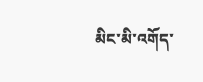མིང་མི་འགོད་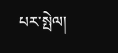པར་སྤེལ།